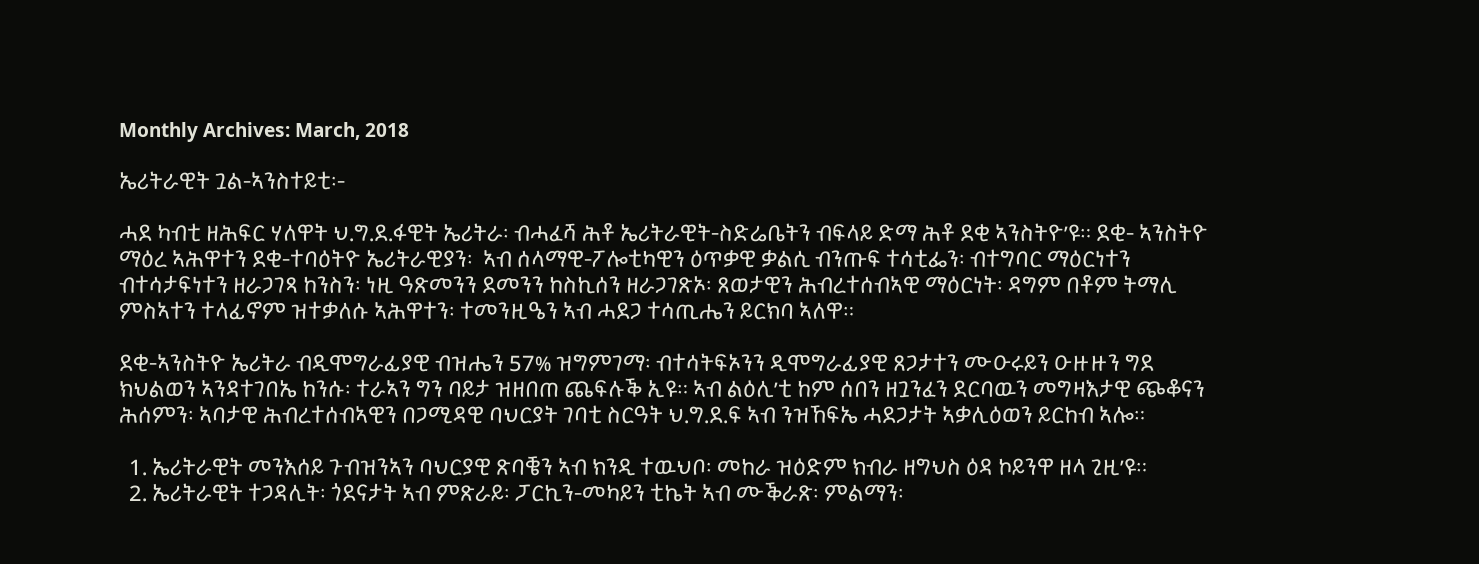Monthly Archives: March, 2018

ኤሪትራዊት ጓል-ኣንስተይቲ፡-

ሓደ ካብቲ ዘሕፍር ሃለዋት ህ.ግ.ደ.ፋዊት ኤሪትራ፡ ብሓፈሻ ሕቶ ኤሪትራዊት-ስድሬቤትን ብፍላይ ድማ ሕቶ ደቂ ኣንስትዮ’ዩ። ደቂ- ኣንስትዮ ማዕረ ኣሕዋተን ደቂ-ተባዕትዮ ኤሪትራዊያን፡  ኣብ ሰላማዊ-ፖሎቲካዊን ዕጥቃዊ ቃልሲ ብንጡፍ ተሳቲፌን፡ ብተግባር ማዕርነተን ብተሳታፍነተን ዘራጋገጻ ከንስን፡ ነዚ ዓጽመንን ደመንን ከስኪሰን ዘራጋገጽኦ፡ ጸወታዊን ሕብረተሰብኣዊ ማዕርነት፡ ዳግም በቶም ትማሊ ምስኣተን ተላፊኖም ዝተቃለሱ ኣሕዋተን፡ ተመንዚዔን ኣብ ሓደጋ ተሳጢሔን ይርክባ ኣለዋ።

ደቂ-ኣንስትዮ ኤሪትራ ብዲሞግራፊያዊ ብዝሔን 57% ዝግምገማ፡ ብተሳትፍኦንን ዲሞግራፊያዊ ጸጋታተን ሙዑሩይን ዑዙዙን ግደ ክህልወን ኣንዳተገበኤ ከንሱ፡ ተራኣን ግን ባይታ ዝዘበጠ ጨፍሉቕ ኢዩ። ኣብ ልዕሊ’ቲ ከም ሰበን ዘጓንፈን ደርባዉን መግዛእታዊ ጭቆናን ሕሰምን፡ ኣባታዊ ሕብረተሰብኣዊን በጋሚዳዊ ባህርያት ገባቲ ስርዓት ህ.ግ.ደ.ፍ ኣብ ንዝኸፍኤ ሓደጋታት ኣቃሊዕወን ይርከብ ኣሎ።

  1. ኤሪትራዊት መንእሰይ ጉብዝንኣን ባህርያዊ ጽባቔን ኣብ ክንዲ ተዉህቦ፡ መከራ ዝዕድም ክብራ ዘግህስ ዕዳ ኮይንዋ ዘላ ጊዚ’ዩ።
  2. ኤሪትራዊት ተጋዳሊት፡ ጎደናታት ኣብ ምጽራይ፡ ፓርኪን-መካይን ቲኬት ኣብ ሙቕራጽ፡ ምልማን፡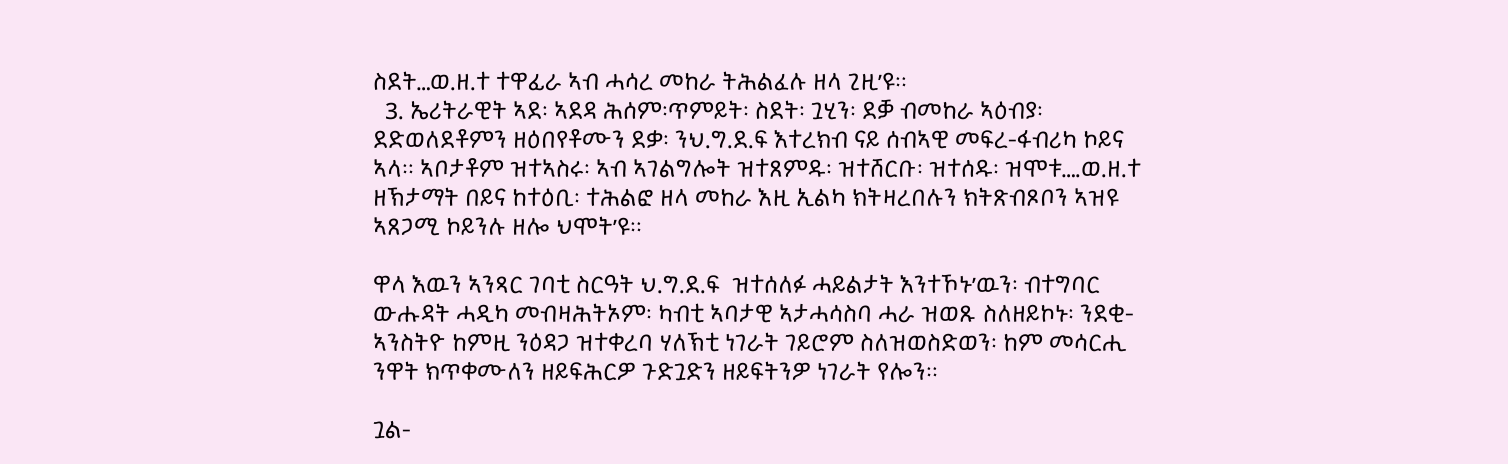ስደት…ወ.ዘ.ተ ተዋፊራ ኣብ ሓሳረ መከራ ትሕልፈሉ ዘላ ጊዚ’ዩ።
  3. ኤሪትራዊት ኣደ፡ ኣደዳ ሕሰም፡ጥምይት፡ ስደት፡ ጓሂን፡ ደቓ ብመከራ ኣዕብያ፡ ደድወለደቶምን ዘዕበየቶሙን ደቃ፡ ንህ.ግ.ደ.ፍ እተረክብ ናይ ሰብኣዊ መፍረ-ፋብሪካ ኮይና ኣላ። ኣቦታቶም ዝተኣስሩ፡ ኣብ ኣገልግሎት ዝተጸምዱ፡ ዝተሸርቡ፡ ዝተሰዱ፡ ዝሞቱ….ወ.ዘ.ተ ዘኽታማት በይና ከተዕቢ፡ ተሕልፎ ዘላ መከራ እዚ ኢልካ ክትዛረበሉን ክትጽብጾቦን ኣዝዩ ኣጸጋሚ ኮይንሉ ዘሎ ህሞት’ዩ።

ዋላ እዉን ኣንጻር ገባቲ ስርዓት ህ.ግ.ደ.ፍ  ዝተሰለፉ ሓይልታት እንተኾኑ’ዉን፡ ብተግባር ውሑዳት ሓዲካ መብዛሕትኦም፡ ካብቲ ኣባታዊ ኣታሓሳስባ ሓራ ዝወጹ ስለዘይኮኑ፡ ንደቂ-ኣንስትዮ ከምዚ ንዕዳጋ ዝተቀረባ ሃለኽቲ ነገራት ገይሮም ስለዝወስድወን፡ ከም መሳርሒ ንዋት ክጥቀሙለን ዘይፍሕርዎ ጉድጓድን ዘይፍትንዎ ነገራት የሎን።

ጓል-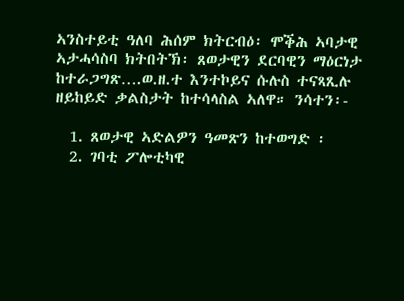ኣንስተይቲ ዓለባ ሕሰም ክትርብዕ፡ ሞቕሕ ኣባታዊ ኣታሓሳስባ ክትበትኽ፡ ጸወታዊን ደርባዊን ማዕርነታ ከተራጋግጽ….ወ.ዘ.ተ እንተኮይና ሱሉስ ተናጻጺሉ ዘይከይድ ቃልስታት ከተሳላስል ኣለዋ። ንሳተን፡-

  1. ጸወታዊ ኣድልዎን ዓመጽን ከተወግድ ፡
  2. ገባቲ ፖሎቲካዊ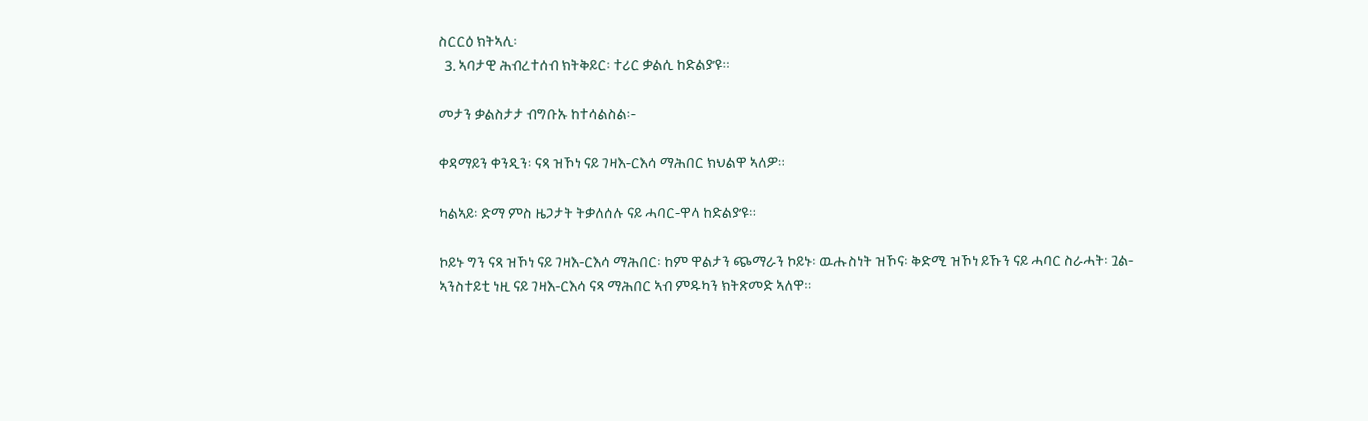ስርርዕ ክትኣሊ፡
  3. ኣባታዊ ሕብረተሰብ ክትቅይር፡ ተሪር ቃልሲ ከድልያ’ዩ።

መታን ቃልስታታ ብግቡኡ ከተሳልስል፡-

ቀዳማይን ቀንዲን፡ ናጻ ዝኾነ ናይ ገዛእ-ርእሳ ማሕበር ክህልዋ ኣለዎ።

ካልኣይ፡ ድማ ምስ ዜጋታት ትቃለሰሉ ናይ ሓባር-ዋላ ከድልያ’ዩ።

ኮይኑ ግን ናጻ ዝኾነ ናይ ገዛእ-ርእሳ ማሕበር፡ ከም ዋልታን ጭማራን ኮይኑ፡ ዉሑስነት ዝኾና፡ ቅድሚ ዝኾነ ይኹን ናይ ሓባር ስራሓት፡ ጓል-ኣንስተይቲ ነዚ ናይ ገዛእ-ርእሳ ናጻ ማሕበር ኣብ ምዱካን ክትጽመድ ኣለዋ።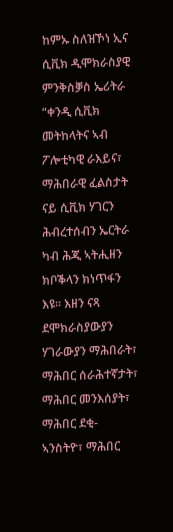ከምኡ ስለዝኾነ ኢና ሲቪክ ዲሞክራስያዊ ምንቅስቓስ ኤሪትራ “ቀንዲ ሲቪክ መትከላትና ኣብ ፖሎቲካዊ ራእይና፣ ማሕበራዊ ፈልስታት ናይ ሲቪክ ሃገርን ሕብረተሰብን ኤርትራ ካብ ሕጂ ኣትሒዘን ክቦቕላን ክነጥፋን እዩ። እዘን ናጻ ደሞክራስያውያን ሃገራውያን ማሕበራት፣ ማሕበር ሰራሕተኛታት፣ ማሕበር መንእሰያት፣ ማሕበር ደቂ- ኣንስትዮ፣ ማሕበር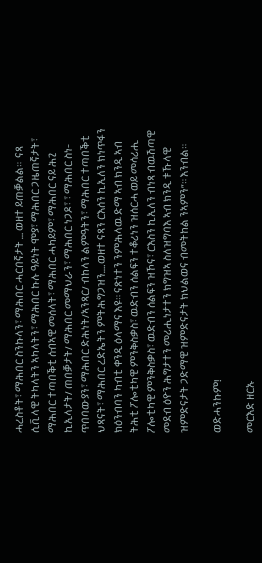ሓረስቶት፣ ማሕበር ስንኩላን፣ ማሕበር ሓርበኛታት … ወዘተ ይጠቓልል።  ናጻ ሲቪላዊ ትካላትን ኣካላትን፣ ማሕበር ኩሉ ዓይነት ሞያ፣ ማሕበር ጋዜጠኛታት፣ ማሕበር ተጣበቕቲ ሰብኣዊ መሰላት፣ ማሕበር ሓካይም፣ ማሕበር ናይ ሕጊ ኪኢላታት/ ጠበቓታት/ ማሕበር መማህራን፣ ማሕበር ነጋዶ፣ ፣ ማሕበር ስነ-ጥበባውያን፣ ማሕበር ድሕነት/ኣንጻር/ ብከላን ልምዓትን፣ ማሕበር ተጣበቕቲ ህጻናት፣ ማሕበር ረድኤትን ምትሕግጋዝን….ወዘተ ናጻን ርእሰን ኪኢለን ክነጥፋን ክዕንብባን ካብቲ ቀንዲ ዕላማና እዩ። ናጽነተን ንምሕላዉ ድማ ኣብ ክንዲ ኣብ ትሕቲ ፖሎቲካዊ ምንቅስቃስ፣ ዉድብን ሰልፍን ተቆሪነን ዝሰርሓ ወይ መሳሪሒ ፖሎቲካዊ ምንቅስቃስ፣ ዉድብን ሰልፍን ዝኾና፣ ርእስን ኪኢለን ብነጻ ብዉሽጣዊ መደብ ዕዮን ሕግታተን መሪሒነታተን ክግዝኣ ስለዝግባእ ኣብ ክንዲ ቱኹላዊ ዝምድናታት ጋድማዊ ዝምድናታት ክህልወና ብመትከል ንኣምን”። እንብል።

ወድሓንኩም!

መርእድ ዘርኡ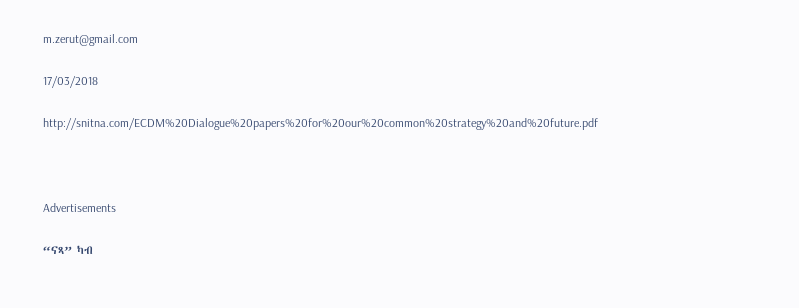m.zerut@gmail.com

17/03/2018

http://snitna.com/ECDM%20Dialogue%20papers%20for%20our%20common%20strategy%20and%20future.pdf



Advertisements

“ናጻ” ካብ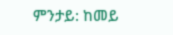ምንታይ: ከመይ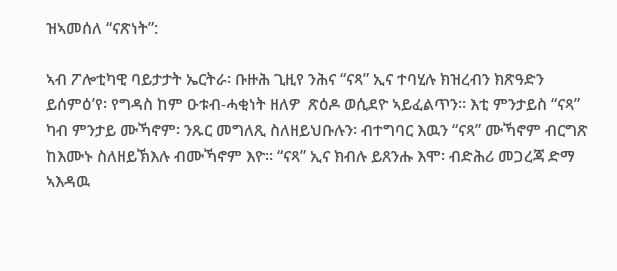ዝኣመሰለ “ናጽነት”:

ኣብ ፖሎቲካዊ ባይታታት ኤርትራ፡ ቡዙሕ ጊዚየ ንሕና “ናጻ” ኢና ተባሂሉ ክዝረብን ክጽዓድን ይሰምዕ’የ፡ የግዳስ ከም ዑቱብ-ሓቂነት ዘለዎ  ጽዕዶ ወሲደዮ ኣይፈልጥን። እቲ ምንታይስ “ናጻ” ካብ ምንታይ ሙኻኖም፡ ንጹር መግለጺ ስለዘይህቡሉን፡ ብተግባር እዉን “ናጻ” ሙኻኖም ብርግጽ ከእሙኑ ስለዘይኽእሉ ብሙኻኖም እዮ። “ናጻ” ኢና ክብሉ ይጸንሑ እሞ፡ ብድሕሪ መጋረጃ ድማ ኣእዳዉ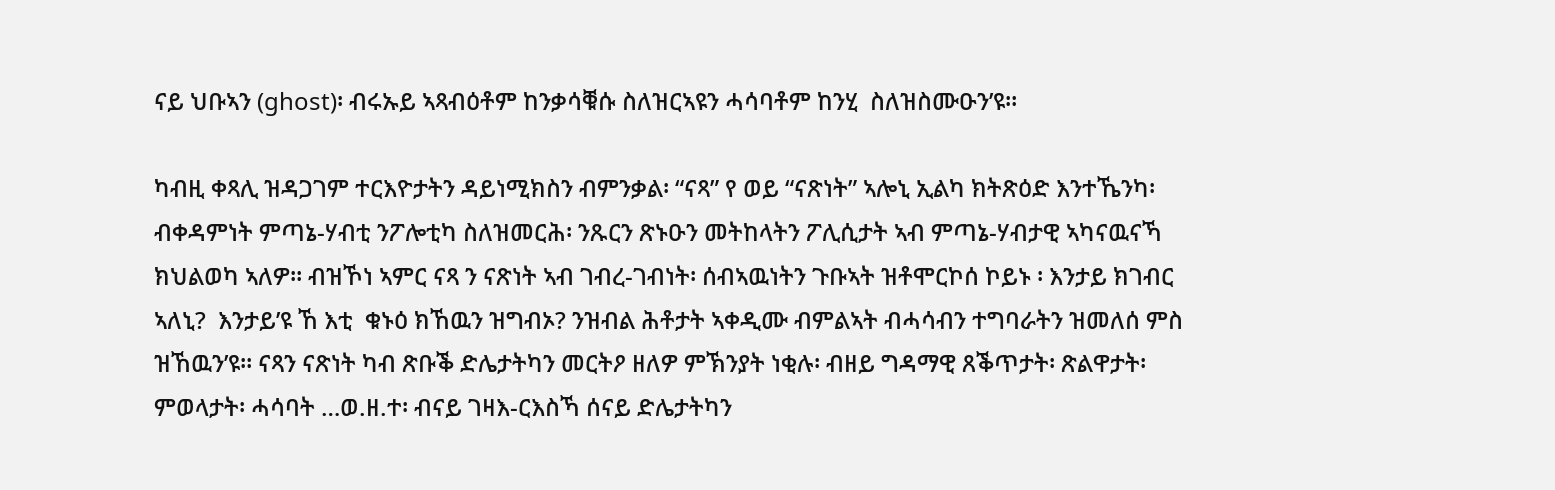ናይ ህቡኣን (ghost)፡ ብሩኡይ ኣጻብዕቶም ከንቃሳቑሱ ስለዝርኣዩን ሓሳባቶም ከንሂ  ስለዝስሙዑን’ዩ።

ካብዚ ቀጻሊ ዝዳጋገም ተርእዮታትን ዳይነሚክስን ብምንቃል፡ “ናጻ” የ ወይ “ናጽነት” ኣሎኒ ኢልካ ክትጽዕድ እንተኼንካ፡ ብቀዳምነት ምጣኔ-ሃብቲ ንፖሎቲካ ስለዝመርሕ፡ ንጹርን ጽኑዑን መትከላትን ፖሊሲታት ኣብ ምጣኔ-ሃብታዊ ኣካናዉናኻ  ክህልወካ ኣለዎ። ብዝኾነ ኣምር ናጻ ን ናጽነት ኣብ ገብረ-ገብነት፡ ሰብኣዉነትን ጉቡኣት ዝቶሞርኮሰ ኮይኑ ፡ እንታይ ክገብር ኣለኒ?  እንታይ’ዩ ኸ እቲ  ቁኑዕ ክኸዉን ዝግብኦ? ንዝብል ሕቶታት ኣቀዲሙ ብምልኣት ብሓሳብን ተግባራትን ዝመለሰ ምስ ዝኸዉን’ዩ። ናጻን ናጽነት ካብ ጽቡቕ ድሌታትካን መርትዖ ዘለዎ ምኽንያት ነቂሉ፡ ብዘይ ግዳማዊ ጸቕጥታት፡ ጽልዋታት፡ ምወላታት፡ ሓሳባት …ወ.ዘ.ተ፡ ብናይ ገዛእ-ርእስኻ ሰናይ ድሌታትካን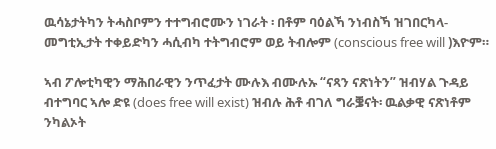ዉሳኔታትካን ትሓስቦምን ተተግብሮሙን ነገራት ፡ በቶም ባዕልኻ ንነብስኻ ዝገበርካላ-መግቲኢታት ተቀይድካን ሓሲብካ ተትግብሮም ወይ ትብሎም (conscious free will )እዮም።

ኣብ ፖሎቲካዊን ማሕበራዊን ንጥፈታት ሙሉእ ብሙሉኡ “ናጻን ናጽነትን” ዝብሃል ጉዳይ ብተግባር ኣሎ ድዩ (does free will exist) ዝብሉ ሕቶ ብገለ ግራቜናት፡ ዉልቃዊ ናጽነቶም ንካልኦት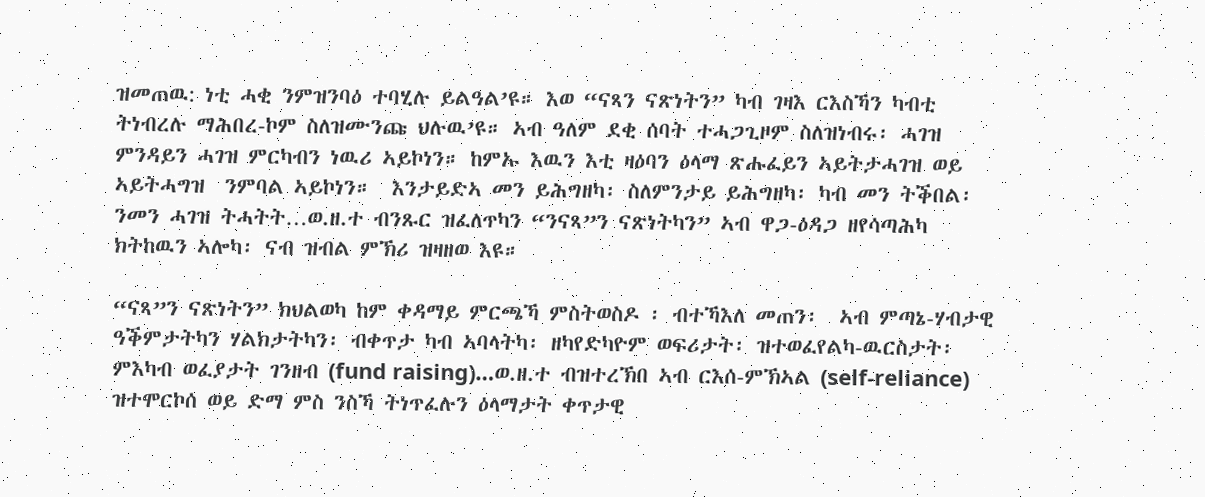ዝመጠዉ: ነቲ ሓቂ ንምዝንባዕ ተባሂሉ ይልዓል’ዩ። እወ “ናጻን ናጽነትን” ካብ ገዛእ ርእስኻን ካብቲ ትነብረሉ ማሕበረ-ኮም ስለዝሙንጩ ህሉዉ’ዩ። ኣብ ዓለም ደቂ ሰባት ተሓጋጊዞም ስለዝነብሩ፡ ሓገዝ ምንዳይን ሓገዝ ምርካብን ነዉሪ ኣይኮነን። ከምኡ እዉን እቲ ዛዕባን ዕላማ ጽሑፈይን ኣይትታሓገዝ ወይ ኣይትሓግዝ  ንምባል ኣይኮነን።  እንታይድኣ መን ይሕግዘካ፡ ስለምንታይ ይሕግዘካ፡ ካብ መን ትቕበል፡ ንመን ሓገዝ ትሓትት…ወ.ዘ.ተ ብንጹር ዝፈለጥካን “ንናጻ”ን ናጽነትካን” ኣብ ዋጋ-ዕዳጋ ዘየሳጣሕካ ክትከዉን ኣሎካ፡ ናብ ዝብል ምኽሪ ዝዛዘወ እዩ።

“ናጻ”ን ናጽነትን” ክህልወካ ከም ቀዳማይ ምርጫኻ ምስትወስዶ ፡ ብተኻእለ መጠን፡  ኣብ ምጣኔ-ሃብታዊ ዓቕምታትካን ሃልክታትካን፡ ብቀጥታ ካብ ኣባላትካ፡ ዘካየድካዮም ወፍሪታት፡ ዝተወፈየልካ-ዉርስታት፡ ምእካብ ወፈያታት ገንዘብ (fund raising)…ወ.ዘ.ተ ብዝተረኽበ ኣብ ርእሰ-ምኽኣል (self-reliance) ዝተሞርኮሰ ወይ ድማ ምስ ንስኻ ትነጥፈሉን ዕላማታት ቀጥታዊ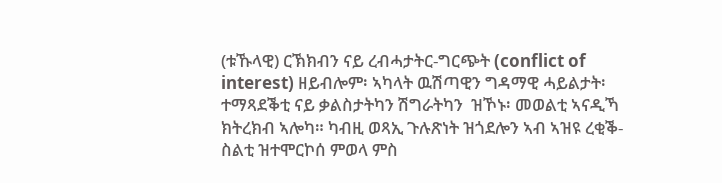(ቱኹላዊ) ርኽክብን ናይ ረብሓታትር-ግርጭት (conflict of interest) ዘይብሎም፡ ኣካላት ዉሽጣዊን ግዳማዊ ሓይልታት፡ ተማጻደቕቲ ናይ ቃልስታትካን ሽግራትካን  ዝኾኑ፡ መወልቲ ኣናዲኻ ክትረክብ ኣሎካ። ካብዚ ወጻኢ ጉሉጽነት ዝጎደሎን ኣብ ኣዝዩ ረቂቕ-ስልቲ ዝተሞርኮሰ ምወላ ምስ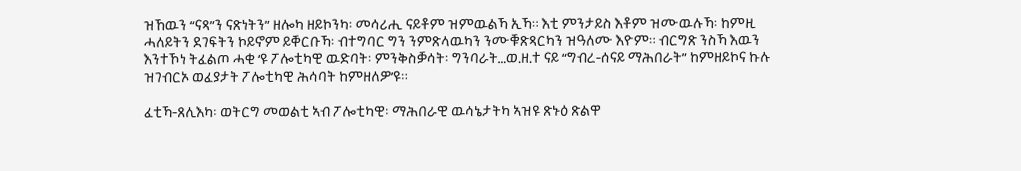ዝኸዉን “ናጻ”ን ናጽነትን” ዘሎካ ዘይኮንካ፡ መሳሪሒ ናይቶም ዝምዉልኻ ኢኻ። እቲ ምንታይስ እቶም ዝሙዉሉኻ፡ ከምዚ ሓለይትን ደገፍትን ኮይኖም ይቐርቡኻ፡ ብተግባር ግን ንምጽላዉካን ንሙቑጽጻርካን ዝዓለሙ እዮም። ብርግጽ ንስኻ እዉን እንተኾነ ትፈልጦ ሓቂ ‘ዩ ፖሎቲካዊ ዉድባት፡ ምንቅስቓሳት፡ ግንባራት…ወ.ዘ.ተ ናይ “ግብረ-ሰናይ ማሕበራት” ከምዘይኮና ኩሉ ዝገብርኦ ወፈያታት ፖሎቲካዊ ሕሳባት ከምዘለዎ’ዩ።

ፈቲኻ-ጸሊእካ፡ ወትርግ መወልቲ ኣብ ፖሎቲካዊ፡ ማሕበራዊ ዉሳኔታትካ ኣዝዩ ጽኑዕ ጽልዋ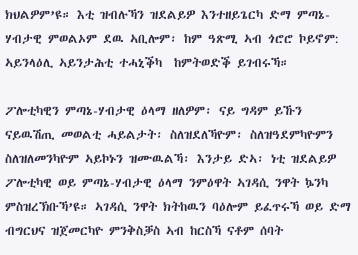ክህልዎም’ዩ። እቲ ዝብሉኻን ዝደልይዎ እንተዘይጌርካ ድማ ምጣኔ-ሃብታዊ ምወልኦም ደዉ ኣቢሎም፡ ከም ዓጽሚ ኣብ ጎሮሮ ኮይኖም: ኣይንላዕሊ ኣይንታሕቲ ተሓኒቕካ  ከምትወድቕ ይገብሩኻ።

ፖሎቲካዊን ምጣኔ-ሃብታዊ ዕላማ ዘለዎም፡ ናይ ግዳም ይኹን ናይዉሽጢ መወልቲ ሓይልታት፡ ስለዝደለኻዮም፡ ስለዝዓደምካዮምን ስለዝለመንካዮም ኣይኮኑን ዝሙዉልኻ፡ እንታይ ድኣ፡ ነቲ ዝደልይዎ ፖሎቲካዊ ወይ ምጣኔ-ሃብታዊ ዕላማ ንምዕዋት ኣገዳሲ ንዋት ኴንካ ምስዝረኽቡኻ’ዩ። ኣገዳሲ ንዋት ክትከዉን ባዕሎም ይፈጥሩኻ ወይ ድማ ብግርህና ዝጀመርካዮ ምንቅስቓስ ኣብ ከርስኻ ናቶም ሰባት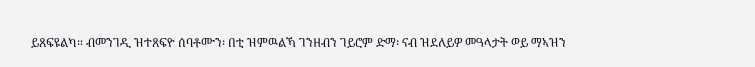ይጸፍዩልካ። ብመንገዲ ዝተጸፍዮ ሰባቶሙን፡ በቲ ዝምዉልኻ ገንዘብን ገይሮም ድማ፡ ናብ ዝደለይዎ መዓላታት ወይ ማኣዝን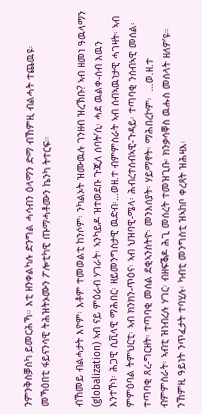ንምንቅስቓስካ ይመርሕኻ። እቲ ዘንቀልካሉ ድንግል ሓሳብን ዕላማን ድማ ብኸምዚ ብልሓት ተጨዉዩ፡ መኻዕበቲ ፋይናንሳዊ ትሕዝትኦሙን ፖሎቲካዊ ጡማሓቶሙን ኬንካ ትተርፍ።

ብኸመይ ብልሓታት እዮም፡ እቶም ተመወልቲ ከንሶም፡ ንካልኦት ዝሙዉሉ ገንዘብ ዝረኽቡ? ኣብ ዘመነ ዓዉላማን (globalization) ኣብ ናይ ምዕራብ ሃገራት፡ ኣንካይዶ ዝተወደቡ ጉጂለ ሰባት’ሲ፡ ሓደ ዉልቀ-ሰብ እዉን እንተኾነ፡ ሕጋዊ ሲቪላዊ ማሕበር፡ ዘይመንግስታዊ ዉድብ፡…ወዘ.ተ ብምምስራት ኣብ ሰብኣዉነታዊ ሓገዛት፡ ኣብ ምምዕባል ትምህርቲ፡ ኣብ ክንክን-ጥዕና፡ ኣብ ህዝባዊ-ሜላ፡ ሕብረተሰብኣዊ-ጉዳይ፡ ተጣባቂ ንሰብኣዊ መሰል፡ ተጣባቂ ጸረ-ግርዘት፡ ተጣባቂ መሰል ደቂኣንስትዮ፡ መንእሰያት፡ ሃይማኖት፡ ማሕበረኮም፡  …ወ.ዘ.ተ ብምምስራት፡ ኣብቲ ዝነብረሉ ሃገር፡ ብዘፍቕዶ ሕጊ መሰረት ተመዝጊቡ፡ ክንቃሳቐስ ዉሑስ መሰላት ዘለዎ’ዩ። ንኸምዚ ዓይነት ንጥፈታት ተባሂሉ፡ ካብቲ መንግስቲ ዝኣከቦ ቀረጻት ዝሕዛእ፡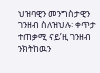ህዝባዊን መንግስታዊን ገንዘብ ስለዝህሉ፡ ቀጥታ ተጠቃሚ ናይ’ዚ ገንዘብ ንክትከዉን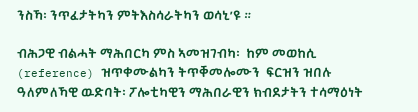ንስኻ፡ ንጥፈታትካን ምትእስሳራትካን ወሳኒ’ዩ ።

ብሕጋዊ ብልሓት ማሕበርካ ምስ ኣመዝገብካ፡  ከም መወከሲ (reference) ዝጥቀሙልካን ትጥቐመሎሙን  ፍርዝን ዝበሉ ዓለምለኻዊ ዉድባት፡ ፖሎቲካዊን ማሕበራዊን ክብደታትን ተሳማዕነት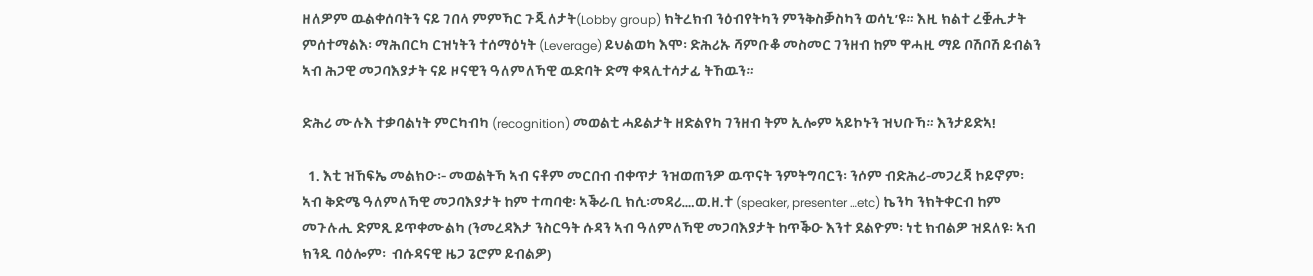ዘለዎም ዉልቀሰባትን ናይ ገበላ ምምኻር ጉጂለታት(Lobby group) ክትረክብ ንዕብየትካን ምንቅስቓስካን ወሳኒ’ዩ። እዚ ክልተ ረቛሒታት ምሰተማልእ፡ ማሕበርካ ርዝነትን ተሰማዕነት (Leverage) ይህልወካ እሞ፡ ድሕሪኡ ሻምቡቆ መስመር ገንዘብ ከም ዋሓዚ ማይ ቦሽቦሽ ይብልን ኣብ ሕጋዊ መጋባእያታት ናይ ዞናዊን ዓለምለኻዊ ዉድባት ድማ ቀጻሊተሳታፊ ትኸዉን።

ድሕሪ ሙሉእ ተቃባልነት ምርካብካ (recognition) መወልቲ ሓይልታት ዘድልየካ ገንዘብ ትም ኢሎም ኣይኮኑን ዝህቡኻ። እንታይድኣ!

  1. እቲ ዝኸፍኤ መልክዑ፡- መወልትኻ ኣብ ናቶም መርበብ ብቀጥታ ንዝወጠንዎ ዉጥናት ንምትግባርን፡ ንሶም ብድሕሪ-መጋረጃ ኮይኖም፡ ኣብ ቅድሜ ዓለምለኻዊ መጋባእያታት ከም ተጣባቂ፡ ኣቕራቢ ክሲ፡መዳሪ….ወ.ዘ.ተ (speaker, presenter …etc) ኬንካ ንክትቀርብ ከም መጉሉሒ ድምጺ ይጥቀሙልካ (ንመረዳእታ ንስርዓት ሱዳን ኣብ ዓለምለኻዊ መጋባእያታት ከጥቕዑ እንተ ደልዮም፡ ነቲ ክብልዎ ዝደለዩ፡ ኣብ ክንዲ ባዕሎም፡  ብሱዳናዊ ዜጋ ጌሮም ይብልዎ)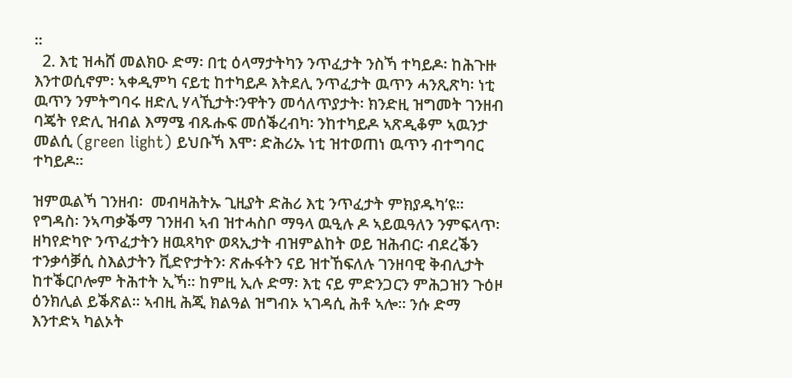።
  2. እቲ ዝሓሸ መልክዑ ድማ፡ በቲ ዕላማታትካን ንጥፈታት ንስኻ ተካይዶ፡ ከሕጉዙ እንተወሲኖም፡ ኣቀዲምካ ናይቲ ከተካይዶ እትደሊ ንጥፈታት ዉጥን ሓንጺጽካ፡ ነቲ ዉጥን ንምትግባሩ ዘድሊ ሃላኺታት፡ንዋትን መሳለጥያታት፡ ክንድዚ ዝግመት ገንዘብ ባጄት የድሊ ዝብል እማሜ ብጹሑፍ መሰቕረብካ፡ ንከተካይዶ ኣጽዲቆም ኣዉንታ መልሲ (green light) ይህቡኻ እሞ፡ ድሕሪኡ ነቲ ዝተወጠነ ዉጥን ብተግባር ተካይዶ።

ዝምዉልኻ ገንዘብ፡  መብዛሕትኡ ጊዚያት ድሕሪ እቲ ንጥፈታት ምክያዱካ’ዩ።  የግዳስ፡ ንኣጣቃቕማ ገንዘብ ኣብ ዝተሓስቦ ማዓላ ዉዒሉ ዶ ኣይዉዓለን ንምፍላጥ፡ ዘካየድካዮ ንጥፈታትን ዘዉጻካዮ ወጻኢታት ብዝምልከት ወይ ዝሕብር፡ ብደረቕን ተንቃሳቓሲ ስእልታትን ቪድዮታትን፡ ጽሑፋትን ናይ ዝተኸፍለሉ ገንዘባዊ ቅብሊታት ከተቕርቦሎም ትሕተት ኢኻ። ከምዚ ኢሉ ድማ፡ እቲ ናይ ምድንጋርን ምሕጋዝን ጉዕዞ ዕንክሊል ይቕጽል። ኣብዚ ሕጂ ክልዓል ዝግብኦ ኣገዳሲ ሕቶ ኣሎ። ንሱ ድማ እንተድኣ ካልኦት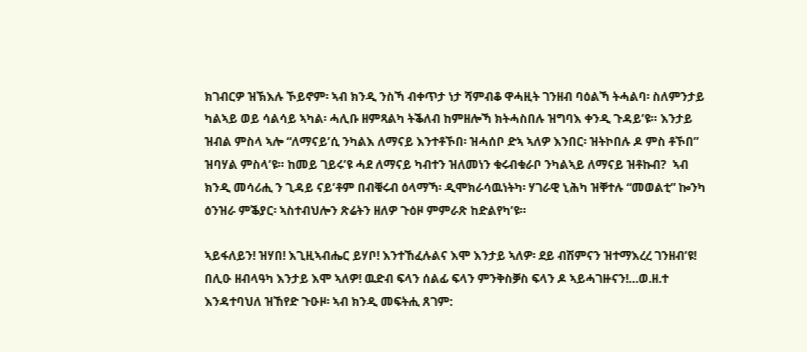ክገብርዎ ዝኽእሉ ኾይኖም፡ ኣብ ክንዲ ንስኻ ብቀጥታ ነታ ሻምብቆ ዋሓዚት ገንዘብ ባዕልኻ ትሓልባ፡ ስለምንታይ ካልኣይ ወይ ሳልሳይ ኣካል፡ ሓሊቡ ዘምጻልካ ትቕለብ ከምዘሎኻ ክትሓስበሉ ዝግባእ ቀንዲ ጉዳይ’ዩ። እንታይ ዝብል ምስላ ኣሎ “ለማናይ’ሲ ንካልእ ለማናይ እንተቶኾበ፡ ዝሓሰቦ ድኣ ኣለዎ እንበር፡ ዝትኮበሉ ዶ ምስ ቶኾበ” ዝባሃል ምስላ’ዩ። ከመይ ገይሩ’ዩ ሓደ ለማናይ ካብተን ዝለመነን ቁሩብቁራቦ ንካልኣይ ለማናይ ዝቶኩብ?  ኣብ ክንዲ መሳሪሒ ን ጊዳይ ናይ’ቶም በብቑሩብ ዕላማኻ፡ ዲሞክራሳዉነትካ፡ ሃገራዊ ኒሕካ ዝቐተሉ “መወልቲ” ኰንካ ዕንዝራ ምቕያር፡ ኣስተብህሎን ጽሬትን ዘለዎ ጉዕዞ ምምራጽ ከድልየካ’ዩ።

ኣይፋለይን! ዝሃበ! እጊዚኣብሔር ይሃቦ! እንተኸፈሉልና እሞ እንታይ ኣለዎ፡ ደይ ብሽምናን ዝተማእረረ ገንዘብ’ዩ! በሊዑ ዘብላዓካ እንታይ እሞ ኣለዎ! ዉድብ ፍላን ሰልፊ ፍላን ምንቅስቓስ ፍላን ዶ ኣይሓገዙናን!…ወ.ዘ.ተ እንዳተባህለ ዝኸየድ ጉዑዞ፡ ኣብ ክንዲ መፍትሒ ጸገም: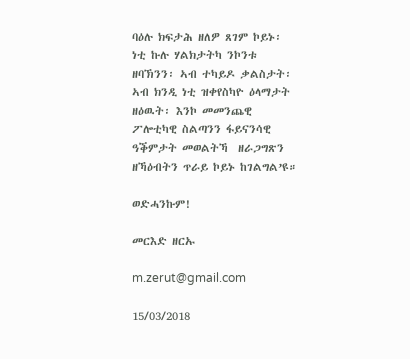ባዕሉ ክፍታሕ ዘለዎ ጸገም ኮይኑ፡ ነቲ ኩሉ ሃልክታትካ ንኮንቱ ዘባኽንን፡ ኣብ ተካይዶ ቃልስታት፡ ኣብ ክንዲ ነቲ ዝቀየስካዮ ዕላማታት ዘዕዉት፡ እንኮ መመንጨዊ ፖሎቲካዊ ስልጣንን ፋይናንሳዊ ዓቕምታት መወልትኻ  ዘራጋግጽን ዘኻዕብትን ጥራይ ኮይኑ ከገልግል’ዩ።

ወድሓንኩም!

መርእድ ዘርኡ

m.zerut@gmail.com

15/03/2018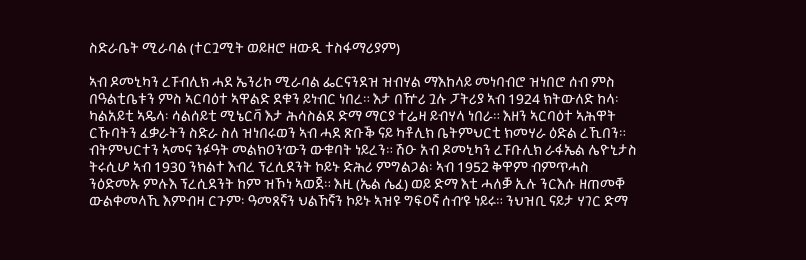ስድራቤት ሚራባል (ተርጓሚት ወይዘሮ ዘውዲ ተስፋማሪያም)

ኣብ ዶመኒካን ረፑብሊክ ሓደ ኤንሪኮ ሚራባል ፌርናንደዝ ዝብሃል ማእከላይ መነባብሮ ዝነበሮ ሰብ ምስ በዓልቲቤቱን ምስ ኣርባዕተ ኣዋልድ ደቁን ይነብር ነበረ። እታ በዅሪ ጓሉ ፓትሪያ ኣብ 1924 ክትውለድ ከላ፡ ካልአይቲ ኣዴላ፡ ሳልሰይቲ ሚኔርቫ እታ ሕሳስልደ ድማ ማርያ ተሬዛ ይብሃላ ነበራ። እዘን ኣርባዕተ ኣሕዋት ርኹባትን ፈቃራትን ስድራ ስለ ዝነበሩወን ኣብ ሓደ ጽቡቕ ናይ ካቶሊክ ቤትምህርቲ ክመሃራ ዕድል ረኺበን። ብትምህርተን ኣመና ንፉዓት መልክዐን’ውን ውቁባት ነይረን። ሽዑ አብ ዶመኒካን ረፑቡሊክ ራፋኤል ሌዮኒታስ ትሩሲሆ ኣብ 1930 ንክልተ እብረ ፕረሲደንት ኮይኑ ድሕሪ ምግልጋል፡ ኣብ 1952 ቅዋም ብምጥሓስ ንዕድመኡ ምሉእ ፕረሲደንት ከም ዝኾነ ኣወጀ። እዚ (ኤል ሴፈ) ወይ ድማ እቲ ሓለቓ ኢሉ ንርእሱ ዘጠመቐ ውልቀመላኺ እምብዛ ርጉም፡ ዓመጸኛን ህልኸኛን ኮይኑ ኣዝዩ ግፍዐኛ ሰብ’ዩ ነይሩ። ንህዝቢ ናይታ ሃገር ድማ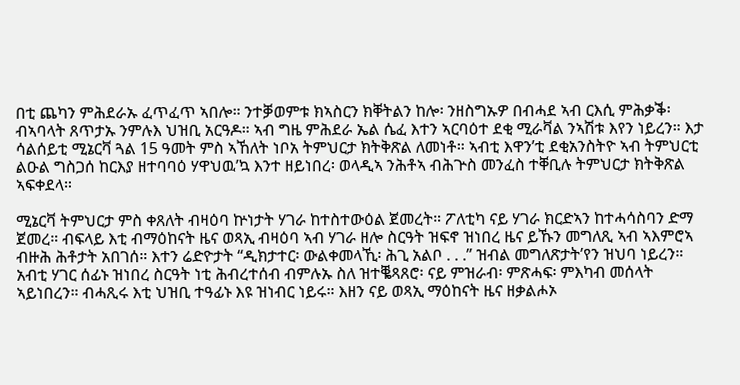በቲ ጨካን ምሕደራኡ ፈጥፈጥ ኣበሎ። ንተቓወምቱ ክኣስርን ክቐትልን ከሎ፡ ንዘስግኡዎ በብሓደ ኣብ ርእሲ ምሕቃቕ፡ ብኣባላት ጸጥታኡ ንምሉእ ህዝቢ አርዓዶ። ኣብ ግዜ ምሕደራ ኤል ሴፈ እተን ኣርባዕተ ደቂ ሚራቫል ንኣሽቱ እየን ነይረን። እታ ሳልሰይቲ ሚኔርቫ ጓል 15 ዓመት ምስ ኣኸለት ነቦአ ትምህርታ ክትቅጽል ለመነቶ። ኣብቲ እዋን’ቲ ደቂአንስትዮ ኣብ ትምህርቲ ልዑል ግስጋሰ ከርእያ ዘተባባዕ ሃዋህዉ’ኳ እንተ ዘይነበረ፡ ወላዲኣ ንሕቶኣ ብሕጕስ መንፈስ ተቐቢሉ ትምህርታ ክትቅጽል ኣፍቀደላ።

ሚኔርቫ ትምህርታ ምስ ቀጸለት ብዛዕባ ኵነታት ሃገራ ከተስተውዕል ጀመረት። ፖለቲካ ናይ ሃገራ ክርድኣን ከተሓሳስባን ድማ ጀመረ። ብፍላይ እቲ ብማዕከናት ዜና ወጻኢ ብዛዕባ ኣብ ሃገራ ዘሎ ስርዓት ዝፍኖ ዝነበረ ዜና ይኹን መግለጺ ኣብ ኣእምሮኣ ብዙሕ ሕቶታት አበገሰ። እተን ሬድዮታት “ዲክታተር፡ ውልቀመላኺ፡ ሕጊ አልቦ . . .” ዝብል መግለጽታት’የን ዝህባ ነይረን። አብቲ ሃገር ሰፊኑ ዝነበረ ስርዓት ነቲ ሕብረተሰብ ብምሉኡ ስለ ዝተቘጻጸሮ፡ ናይ ምዝራብ፡ ምጽሓፍ፡ ምእካብ መሰላት ኣይነበረን። ብሓጺሩ እቲ ህዝቢ ተዓፊኑ እዩ ዝነብር ነይሩ። እዘን ናይ ወጻኢ ማዕከናት ዜና ዘቃልሖኦ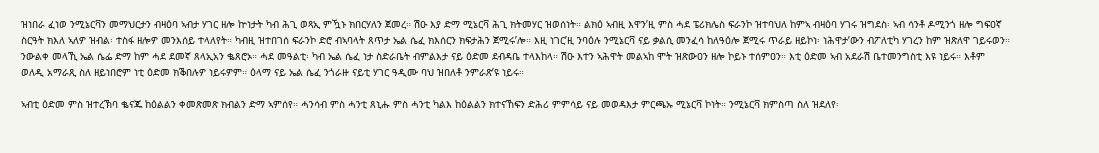ዝነበራ ፈነወ ንሚኔርቫን መማህርታን ብዛዕባ ኣብታ ሃገር ዘሎ ኵነታት ካብ ሕጊ ወጻኢ ምዃኑ ክበርሃለን ጀመረ። ሽዑ እያ ድማ ሚኔርቫ ሕጊ ክትመሃር ዝወሰነት። ልክዕ ኣብዚ እዋን’ዚ ምስ ሓደ ፔሪክሌስ ፍራንኮ ዝተባህለ ከምኣ ብዛዕባ ሃገሩ ዝግደስ፡ ኣብ ሳንቶ ዶሚንጎ ዘሎ ግፍዐኛ ስርዓት ክእለ ኣለዎ ዝብል፡ ተስፋ ዘሎዎ መንእሰይ ተላለየት። ካብዚ ዝተበገሰ ፍራንኮ ድሮ ብኣባላት ጸጥታ ኤል ሴፈ ክእሰርን ክፍታሕን ጀሚሩ’ሎ። እዚ ነገር’ዚ ንባዕሉ ንሚኔርቫ ናይ ቃልሲ መንፈሳ ከለዓዕሎ ጀሚሩ ጥራይ ዘይኮነ፡ ነሕዋታ’ውን ብፖለቲካ ሃገረን ከም ዝጽለዋ ገይሩወን። ንውልቀ መላኺ ኤል ሴፌ ድማ ከም ሓደ ደመኛ ጸላኢአን ቈጸሮኦ። ሓደ መዓልቲ፡ ካብ ኤል ሴፈ ነታ ስድራቤት ብምልእታ ናይ ዕድመ ደብዳቤ ተላእከላ። ሽዑ እተን ኣሕዋት መልኣከ ሞት ዝጽውዐን ዘሎ ኮይኑ ተሰምዐን። እቲ ዕድመ ኣብ አደራሽ ቤተመንግስቲ እዩ ነይሩ። እቶም ወለዲ አማራጺ ስለ ዘይነበሮም ነቲ ዕድመ ክቕበሉዎ ነይሩዎም። ዕላማ ናይ ኤል ሴፈ ንጎራዙ ናይቲ ሃገር ዓዲሙ ባህ ዝበለቶ ንምራጽ’ዩ ነይሩ።

ኣብቲ ዕድመ ምስ ዝተረኽባ ቈናጁ ከዕልልን ቀመጽመጽ ክብልን ድማ ኣምሰየ። ሓንሳብ ምስ ሓንቲ ጸኒሑ ምስ ሓንቲ ካልእ ከዕልልን ክተናኸፍን ድሕሪ ምምሳይ ናይ መወዳእታ ምርጫኡ ሚኔርቫ ኮነት። ንሚኔርቫ ክምስጣ ስለ ዝደለየ፡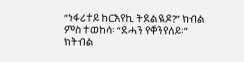“ነፋሪተይ ከርእየኪ ትደልዪዶ?” ክብል ምስ ተወከሳ፡ “ደሓን የቐንየለይ፡” ክትብል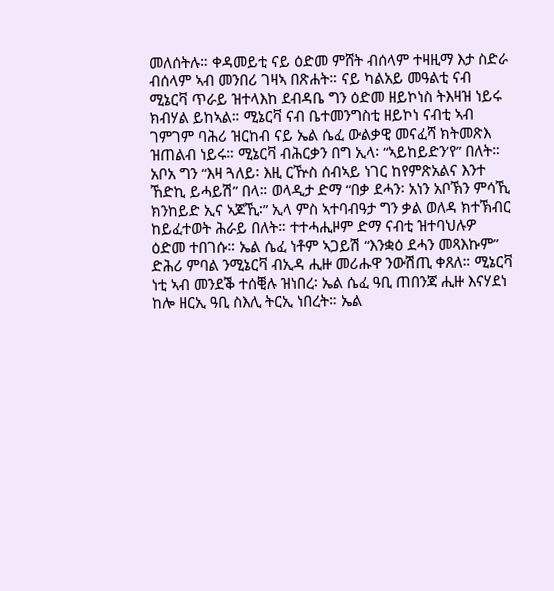መለሰትሉ። ቀዳመይቲ ናይ ዕድመ ምሸት ብሰላም ተዛዚማ እታ ስድራ ብሰላም ኣብ መንበሪ ገዛኣ በጽሐት። ናይ ካልአይ መዓልቲ ናብ ሚኔርቫ ጥራይ ዝተላእከ ደብዳቤ ግን ዕድመ ዘይኮነስ ትእዛዝ ነይሩ ክብሃል ይከኣል። ሚኔርቫ ናብ ቤተመንግስቲ ዘይኮነ ናብቲ ኣብ ገምገም ባሕሪ ዝርከብ ናይ ኤል ሴፈ ውልቃዊ መናፈሻ ክትመጽእ ዝጠልብ ነይሩ። ሚኔርቫ ብሕርቃን በግ ኢላ፡ “ኣይከይድን’የ” በለት። አቦአ ግን “እዛ ጓለይ፡ እዚ ርዅስ ሰብኣይ ነገር ከየምጽአልና እንተ ኸድኪ ይሓይሽ” በላ። ወላዲታ ድማ “በቃ ደሓን፡ አነን አቦኽን ምሳኺ ክንከይድ ኢና ኣጆኺ፡” ኢላ ምስ ኣተባብዓታ ግን ቃል ወለዳ ክተኽብር ከይፈተወት ሕራይ በለት። ተተሓሒዞም ድማ ናብቲ ዝተባህሉዎ ዕድመ ተበገሱ። ኤል ሴፈ ነቶም ኣጋይሽ “እንቋዕ ደሓን መጻእኩም” ድሕሪ ምባል ንሚኔርቫ ብኢዳ ሒዙ መሪሑዋ ንውሽጢ ቀጸለ። ሚኔርቫ ነቲ ኣብ መንደቕ ተሰቒሉ ዝነበረ፡ ኤል ሴፈ ዓቢ ጠበንጃ ሒዙ እናሃደነ ከሎ ዘርኢ ዓቢ ስእሊ ትርኢ ነበረት። ኤል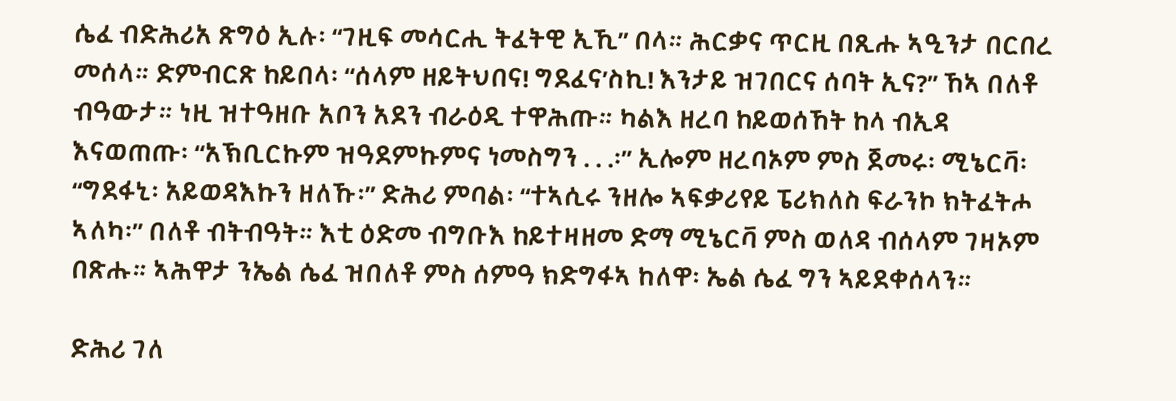ሴፈ ብድሕሪአ ጽግዕ ኢሉ፡ “ገዚፍ መሳርሒ ትፈትዊ ኢኺ” በላ። ሕርቃና ጥርዚ በጺሑ ኣዒንታ በርበረ መሰላ። ድምብርጽ ከይበላ፡ “ሰላም ዘይትህበና! ግደፈና’ስኪ! እንታይ ዝገበርና ሰባት ኢና?” ኸኣ በለቶ ብዓውታ። ነዚ ዝተዓዘቡ አቦን አደን ብራዕዲ ተዋሕጡ። ካልእ ዘረባ ከይወሰኸት ከላ ብኢዳ እናወጠጡ፡ “አኽቢርኩም ዝዓደምኩምና ነመስግን . . .፡” ኢሎም ዘረባኦም ምስ ጀመሩ፡ ሚኔርቫ፡ “ግደፋኒ፡ አይወዳእኩን ዘለኹ፡” ድሕሪ ምባል፡ “ተኣሲሩ ንዘሎ ኣፍቃሪየይ ፔሪክለስ ፍራንኮ ክትፈትሖ ኣለካ፡” በለቶ ብትብዓት። እቲ ዕድመ ብግቡእ ከይተዛዘመ ድማ ሚኔርቫ ምስ ወለዳ ብሰላም ገዛኦም በጽሑ። ኣሕዋታ ንኤል ሴፈ ዝበለቶ ምስ ሰምዓ ክድግፋኣ ከለዋ፡ ኤል ሴፈ ግን ኣይደቀሰላን።

ድሕሪ ገለ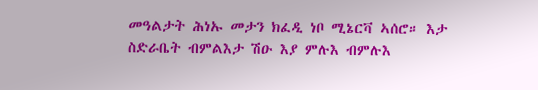መዓልታት ሕነኡ መታን ክፈዲ ነቦ ሚኔርቫ ኣሰሮ። እታ ስድራቤት ብምልእታ ሽዑ እያ ምሉእ ብምሉእ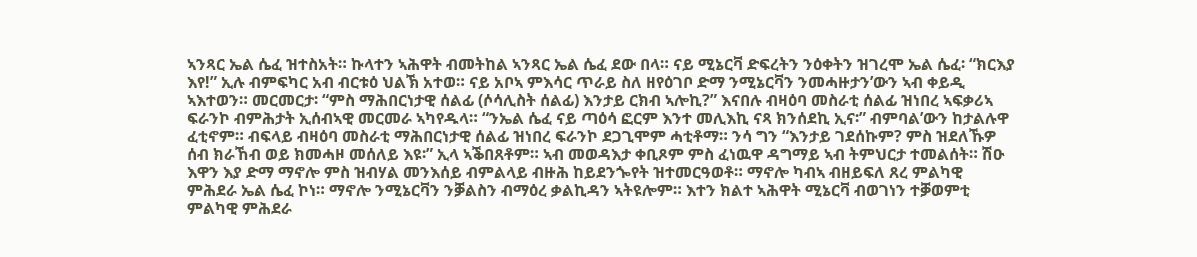ኣንጻር ኤል ሴፈ ዝተስአት። ኩላተን ኣሕዋት ብመትከል ኣንጻር ኤል ሴፈ ደው በላ። ናይ ሚኔርቫ ድፍረትን ንዕቀትን ዝገረሞ ኤል ሴፈ፡ “ክርእያ እየ!” ኢሉ ብምፍካር አብ ብርቱዕ ህልኽ አተወ። ናይ አቦኣ ምእሳር ጥራይ ስለ ዘየዕገቦ ድማ ንሚኔርቫን ንመሓዙታን’ውን ኣብ ቀይዲ ኣእተወን። መርመርታ፡ “ምስ ማሕበርነታዊ ሰልፊ (ሶሳሊስት ሰልፊ) እንታይ ርክብ ኣሎኪ?” እናበሉ ብዛዕባ መስራቲ ሰልፊ ዝነበረ ኣፍቃሪኣ ፍራንኮ ብምሕታት ኢሰብኣዊ መርመራ ኣካየዱላ። “ንኤል ሴፈ ናይ ጣዕሳ ፎርም እንተ መሊእኪ ናጻ ክንሰደኪ ኢና፡” ብምባል’ውን ከታልሉዋ ፈቲኖም። ብፍላይ ብዛዕባ መስራቲ ማሕበርነታዊ ሰልፊ ዝነበረ ፍራንኮ ደጋጊሞም ሓቲቶማ። ንሳ ግን “እንታይ ገደሰኩም? ምስ ዝደለኹዎ ሰብ ክራኸብ ወይ ክመሓዞ መሰለይ እዩ፡” ኢላ ኣቕበጸቶም። ኣብ መወዳእታ ቀቢጾም ምስ ፈነዉዋ ዳግማይ ኣብ ትምህርታ ተመልሰት። ሽዑ እዋን እያ ድማ ማኖሎ ምስ ዝብሃል መንእሰይ ብምልላይ ብዙሕ ከይደንጐየት ዝተመርዓወቶ። ማኖሎ ካብኣ ብዘይፍለ ጸረ ምልካዊ ምሕደራ ኤል ሴፈ ኮነ። ማኖሎ ንሚኔርቫን ንቓልስን ብማዕረ ቃልኪዳን ኣትዩሎም። እተን ክልተ ኣሕዋት ሚኔርቫ ብወገነን ተቓወምቲ ምልካዊ ምሕደራ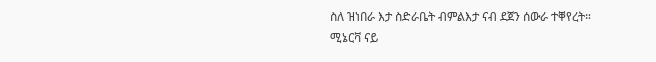ስለ ዝነበራ እታ ስድራቤት ብምልእታ ናብ ደጀን ሰውራ ተቐየረት። ሚኔርቫ ናይ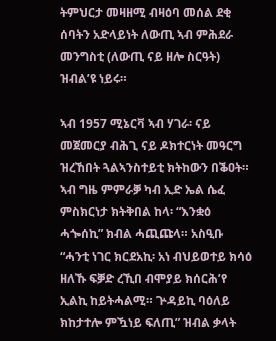ትምህርታ መዛዘሚ ብዛዕባ መሰል ደቂ ሰባትን አድላይነት ለውጢ ኣብ ምሕደራ መንግስቲ (ለውጢ ናይ ዘሎ ስርዓት) ዝብል’ዩ ነይሩ።

ኣብ 1957 ሚኔርቫ ኣብ ሃገራ፡ ናይ መጀመርያ ብሕጊ ናይ ዶክተርነት መዓርግ ዝረኸበት ጓልኣንስተይቲ ክትከውን በቕዐት። ኣብ ግዜ ምምራቓ ካብ ኢድ ኤል ሴፈ ምስክርነታ ክትቅበል ከላ፡ “እንቋዕ ሓጐሰኪ” ክብል ሓጪጩላ። አስዒቡ “ሓንቲ ነገር ክርደአኪ፡ አነ ብህይወተይ ክሳዕ ዘለኹ ፍቓድ ረኺበ ብሞያይ ክሰርሕ’የ ኢልኪ ከይትሓልሚ። ጕዳይኪ ባዕለይ ክከታተሎ ምዃነይ ፍለጢ” ዝብል ቃላት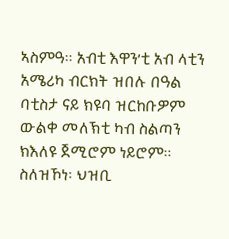ኣስምዓ። አብቲ እዋን’ቲ አብ ላቲን አሜሪካ ብርክት ዝበሉ በዓል ባቲስታ ናይ ክዩባ ዝርከቡዎም ውልቀ መለኽቲ ካብ ስልጣን ክእለዩ ጀሚሮም ነይሮም። ስለዝኾነ፡ ህዝቢ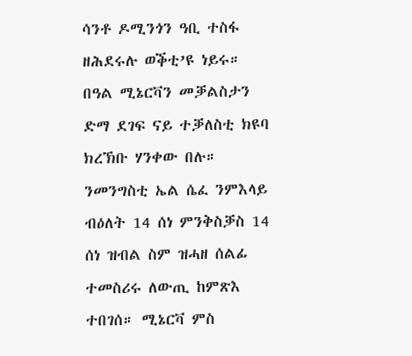ሳንቶ ዶሚንጎን ዓቢ ተስፋ ዘሕደሩሉ ወቕቲ’ዩ ነይሩ። በዓል ሚኔርቫን መቓልስታን ድማ ደገፍ ናይ ተቓለስቲ ክዩባ ክረኽቡ ሃንቀው በሉ። ንመንግስቲ ኤል ሴፈ ንምእላይ ብዕለት 14 ሰነ ምንቅስቓስ 14 ሰነ ዝብል ስም ዝሓዘ ሰልፊ ተመስሪሩ ለውጢ ከምጽእ ተበገሰ። ሚኔርቫ ምስ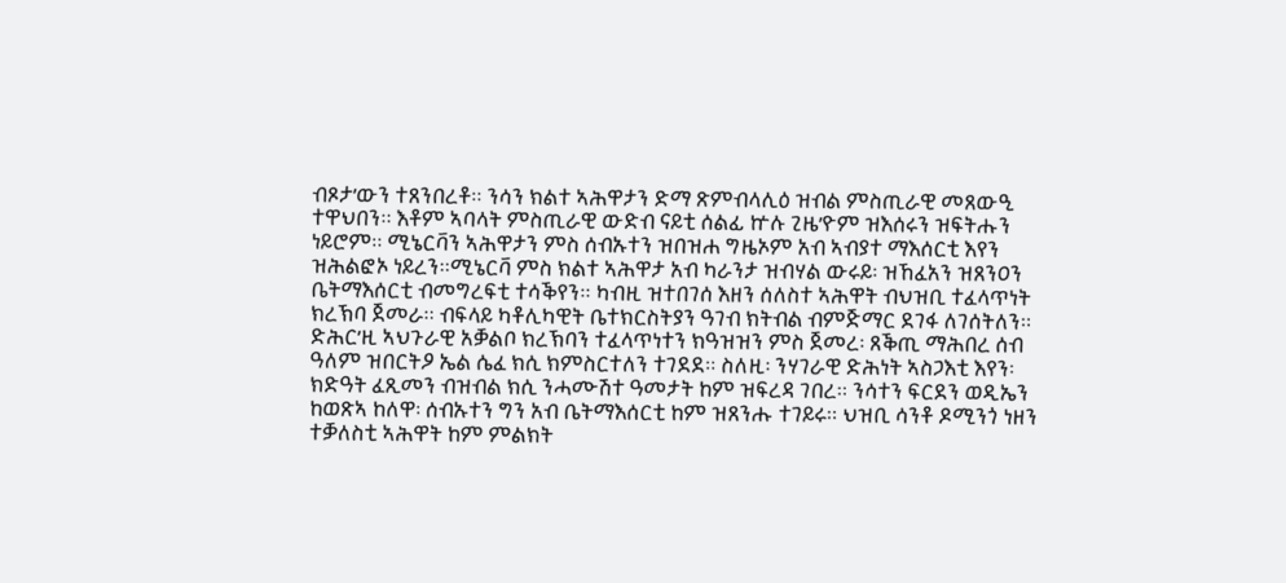ብጾታ’ውን ተጸንበረቶ። ንሳን ክልተ ኣሕዋታን ድማ ጽምብላሊዕ ዝብል ምስጢራዊ መጸውዒ ተዋህበን። እቶም ኣባላት ምስጢራዊ ውድብ ናይቲ ሰልፊ ኵሉ ጊዜ’ዮም ዝእሰሩን ዝፍትሑን ነይሮም። ሚኔርቫን ኣሕዋታን ምስ ሰብኡተን ዝበዝሐ ግዜኦም አብ ኣብያተ ማእሰርቲ እየን ዝሕልፎኦ ነይረን።ሚኔርቫ ምስ ክልተ ኣሕዋታ አብ ካራንታ ዝብሃል ውሩይ፡ ዝኸፈአን ዝጸንዐን ቤትማእሰርቲ ብመግረፍቲ ተሳቕየን። ካብዚ ዝተበገሰ እዘን ሰለስተ ኣሕዋት ብህዝቢ ተፈላጥነት ክረኽባ ጀመራ። ብፍላይ ካቶሊካዊት ቤተክርስትያን ዓገብ ክትብል ብምጅማር ደገፋ ለገሰትለን። ድሕር’ዚ ኣህጉራዊ አቓልቦ ክረኽባን ተፈላጥነተን ክዓዝዝን ምስ ጀመረ፡ ጸቕጢ ማሕበረ ሰብ ዓለም ዝበርትዖ ኤል ሴፈ ክሲ ክምስርተለን ተገደደ። ስለዚ፡ ንሃገራዊ ድሕነት ኣስጋእቲ እየን፡ ክድዓት ፈጺመን ብዝብል ክሲ ንሓሙሽተ ዓመታት ከም ዝፍረዳ ገበረ። ንሳተን ፍርደን ወዲኤን ከወጽኣ ከለዋ፡ ሰብኡተን ግን አብ ቤትማእሰርቲ ከም ዝጸንሑ ተገይሩ። ህዝቢ ሳንቶ ዶሚንጎ ነዘን ተቓለስቲ ኣሕዋት ከም ምልክት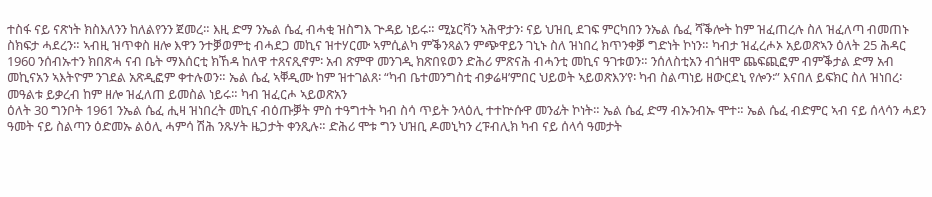ተስፋ ናይ ናጽነት ክስእለንን ከለልየንን ጀመረ። እዚ ድማ ንኤል ሴፈ ብሓቂ ዝስግእ ጕዳይ ነይሩ። ሚኔርቫን ኣሕዋታን፡ ናይ ህዝቢ ደገፍ ምርካበን ንኤል ሴፈ ሻቕሎት ከም ዝፈጠረሉ ስለ ዝፈለጣ ብመጠኑ ስክፍታ ሓደረን። ኣብዚ ዝጥቀስ ዘሎ እዋን ንተቓወምቲ ብሓደጋ መኪና ዝተሃርሙ ኣምሲልካ ምቕንጻልን ምጭዋይን ገኒኑ ስለ ዝነበረ ክጥንቀቓ ግድነት ኮነን። ካብታ ዝፈረሖኦ አይወጽኣን ዕለት 25 ሕዳር 1960 ንሰብኡተን ክበጽሓ ናብ ቤት ማእሰርቲ ክኸዳ ከለዋ ተጸናጺኖም፡ አብ ጽምዋ መንገዲ ክጽበዩወን ድሕሪ ምጽናሕ ብሓንቲ መኪና ዓገቱወን። ንሰለስቲአን ብጎዘሞ ጨፍጪፎም ብምቕታል ድማ አብ መኪናአን ኣእትዮም ንገደል አጽዲፎም ቀተሉወን። ኤል ሴፈ ኣቐዲሙ ከም ዝተገልጸ፡ “ካብ ቤተመንግስቲ ብቃሬዛ’ምበር ህይወት ኣይወጽእን’የ፡ ካብ ስልጣነይ ዘውርደኒ የሎን፡” እናበለ ይፍክር ስለ ዝነበረ፡ መዓልቱ ይቃረብ ከም ዘሎ ዝፈለጠ ይመስል ነይሩ። ካብ ዝፈርሖ ኣይወጽአን
ዕለት 30 ግንቦት 1961 ንኤል ሴፈ ሒዛ ዝነበረት መኪና ብዕጡቓት ምስ ተዓግተት ካብ ስሳ ጥይት ንላዕሊ ተተኵሱዋ መንፊት ኮነት። ኤል ሴፈ ድማ ብኡንብኡ ሞተ። ኤል ሴፈ ብድምር ኣብ ናይ ሰላሳን ሓደን ዓመት ናይ ስልጣን ዕድመኡ ልዕሊ ሓምሳ ሽሕ ንጹሃት ዜጋታት ቀንጺሉ። ድሕሪ ሞቱ ግን ህዝቢ ዶመኒካን ረፑብሊክ ካብ ናይ ሰላሳ ዓመታት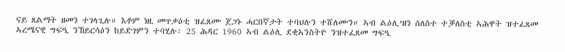ናይ ጸልማት ዘመን ተገላጊሉ። እቶም ነዚ መጥቃዕቲ ዝፈጸሙ ጀጋኑ ሓርበኛታት ተባህሉን ተሸለሙን። ኣብ ልዕሊ’ዘን ሰለስተ ተቓለስቲ ኣሕዋት ዝተፈጸመ ኣረሜናዊ ግፍዒ ንኸይርሳዕን ከይድገምን ተባሂሉ፡ 25 ሕዳር 1960 ኣብ ልዕሊ ደቂኣንስትዮ ንዝተፈጸመ ግፍዒ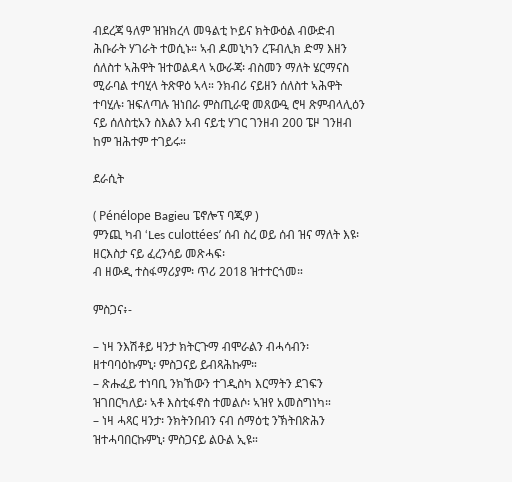ብደረጃ ዓለም ዝዝክረላ መዓልቲ ኮይና ክትውዕል ብውድብ ሕቡራት ሃገራት ተወሲኑ። ኣብ ዶመኒካን ረፑብሊክ ድማ እዘን ሰለስተ ኣሕዋት ዝተወልዳላ ኣውራጃ፡ ብስመን ማለት ሄርማናስ ሚራባል ተባሂላ ትጽዋዕ ኣላ። ንክብሪ ናይዘን ሰለስተ ኣሕዋት ተባሂሉ፡ ዝፍለጣሉ ዝነበራ ምስጢራዊ መጸውዒ ሮዛ ጽምብላሊዕን ናይ ሰለስቲአን ስእልን አብ ናይቲ ሃገር ገንዘብ 200 ፔዞ ገንዘብ ከም ዝሕተም ተገይሩ።

ደራሲት

( Pénélope Bagieu ፔኖሎፕ ባጂዎ )
ምንጪ ካብ ‘Les culottées’ ሰብ ስረ ወይ ሰብ ዝና ማለት እዩ፡ ዘርእስታ ናይ ፈረንሳይ መጽሓፍ፡
ብ ዘውዲ ተስፋማሪያም፡ ጥሪ 2018 ዝተተርጎመ።

ምስጋና፥-

– ነዛ ንእሽቶይ ዛንታ ክትርጉማ ብሞራልን ብሓሳብን፡ ዘተባባዕኩምኒ፡ ምስጋናይ ይብጻሕኩም።
– ጽሑፈይ ተነባቢ ንክኸውን ተገዲስካ እርማትን ደገፍን ዝገበርካለይ፡ ኣቶ እስቲፋኖስ ተመልሶ፡ ኣዝየ አመስግነካ።
– ነዛ ሓጻር ዛንታ፡ ንክትንበብን ናብ ሰማዕቲ ንኽትበጽሕን ዝተሓባበርኩምኒ፡ ምስጋናይ ልዑል ኢዩ።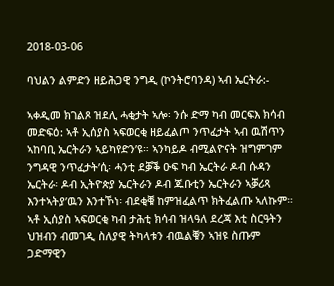2018-03-06

ባህልን ልምድን ዘይሕጋዊ ንግዲ (ኮንትሮባንዳ) ኣብ ኤርትራ:-

ኣቀዲመ ክገልጾ ዝደሊ ሓቂታት ኣሎ፡ ንሱ ድማ ካብ መርፍእ ክሳብ መድፍዕ: ኣቶ ኢሰያስ ኣፍወርቂ ዘይፈልጦ ንጥፈታት ኣብ ዉሽጥን ኣከባቢ ኤርትራን ኣይካየድን’ዩ። ኣንካይዶ ብሚልዮናት ዝግምገም ንግዳዊ ንጥፈታት’ሲ፡ ሓንቲ ደቓቕ ዑፍ ካብ ኤርትራ ዶብ ሱዳን ኤርትራ፡ ዶብ ኢትዮጵያ ኤርትራን ዶብ ጁቡቲን ኤርትራን ኣቓሪጻ እንተኣትያ’ዉን እንተኾነ፡ ብደቂቑ ከምዝፈልጥ ክትፈልጡ ኣለኩም። ኣቶ ኢሰያስ ኣፍወርቂ ካብ ታሕቲ ክሳብ ዝላዓለ ደረጃ እቲ ስርዓትን ህዝብን ብመገዲ ስለያዊ ትካላቱን ብዉልቑን ኣዝዩ ስጡም ጋድማዊን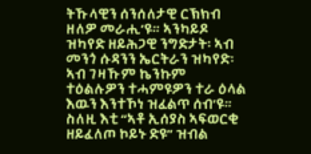ትኹላዊን ሰንሰለታዊ ርኽክብ ዘለዎ መራሒ’ዩ። ኣንካይዶ ዝካየድ ዘይሕጋዊ ንግድታት፡ ኣብ መንጎ ሱዳንን ኤርትራን ዝካየድ፡ ኣብ ገዛኹም ኬንኩም ተዕልሉዎን ተሓምዩዎን ተራ ዕላል እዉን እንተኾነ ዝፈልጥ ሰብ’ዩ። ስለዚ እቲ “ኣቶ ኢሰያስ ኣፍወርቂ ዘይፈለጦ ኮይኑ ድዩ” ዝብል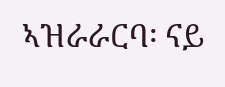ኣዝራራርባ፡ ናይ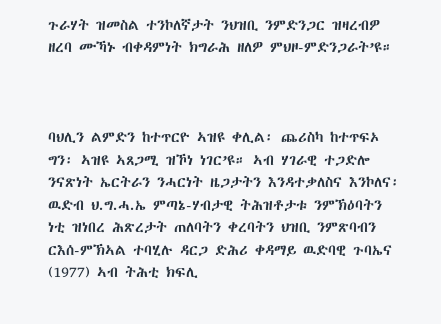ጉራሃት ዝመስል ተንኮለኛታት ንህዝቢ ንምድንጋር ዝዛረብዎ ዘረባ ሙኻኑ ብቀዳምነት ክግራሕ ዘለዎ ምህዞ-ምድንጋራት’ዩ።



ባህሊን ልምድን ከተጥርዮ ኣዝዩ ቀሊል፡ ጨሪስካ ከተጥፍኦ ግን፡ ኣዝዩ ኣጸጋሚ ዝኾነ ነገር’ዩ። ኣብ ሃገራዊ ተጋድሎ ንናጽነት ኤርትራን ንሓርነት ዜጋታትን እንዳተቃለስና እንኮለና፡ ዉድብ ህ.ግ.ሓ.ኤ ምጣኔ-ሃብታዊ ትሕዝቶታቱ ንምኽዕባትን  ነቲ ዝነበረ ሕጽረታት ጠለባትን ቀረባትን ህዝቢ ንምጽባብን ርእሰ-ምኽኣል ተባሂሉ ዳርጋ ድሕሪ ቀዳማይ ዉድባዊ ጉባኤና (1977) ኣብ ትሕቲ ክፍሊ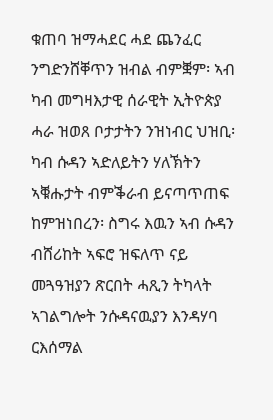ቁጠባ ዝማሓደር ሓደ ጨንፈር ንግድንሸቐጥን ዝብል ብምቛም፡ ኣብ ካብ መግዛእታዊ ሰራዊት ኢትዮጵያ ሓራ ዝወጸ ቦታታትን ንዝነብር ህዝቢ፡ ካብ ሱዳን ኣድለይትን ሃለኽትን ኣቑሑታት ብምቕራብ ይናጣጥጠፍ ከምዝነበረን፡ ስግሩ እዉን ኣብ ሱዳን ብሸሪከት ኣፍሮ ዝፍለጥ ናይ መጓዓዝያን ጽርበት ሓጺን ትካላት ኣገልግሎት ንሱዳናዉያን እንዳሃባ ርእሰማል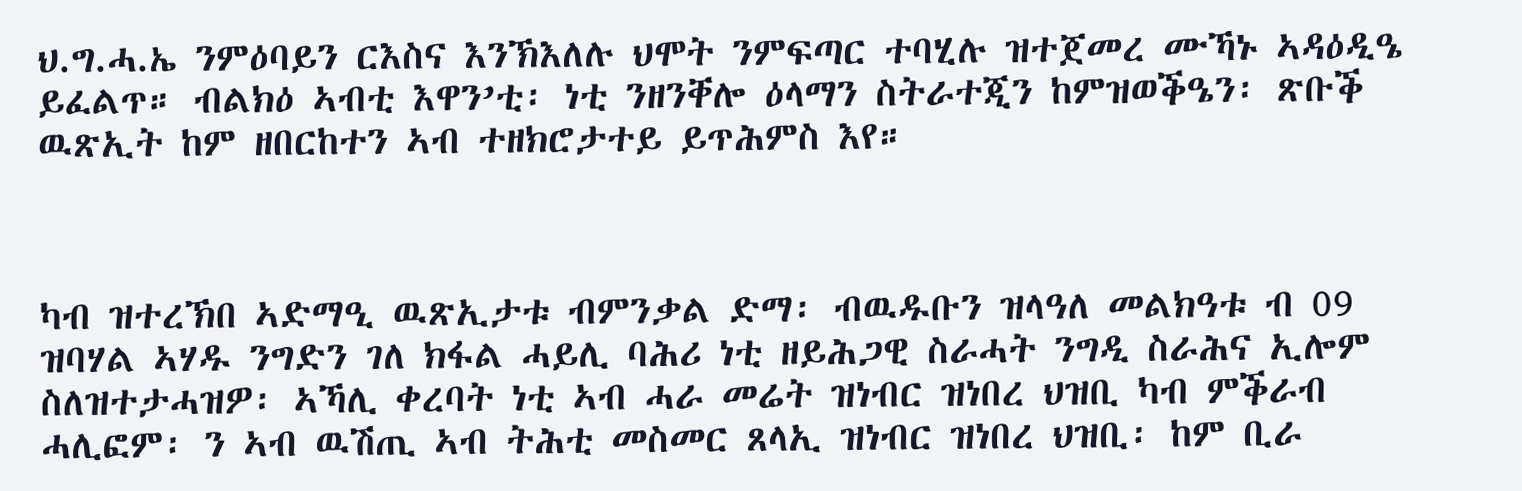ህ.ግ.ሓ.ኤ ንምዕባይን ርእስና እንኽእለሉ ህሞት ንምፍጣር ተባሂሉ ዝተጀመረ ሙኻኑ ኣዳዕዲዔ ይፈልጥ። ብልክዕ ኣብቲ እዋን’ቲ፡ ነቲ ንዘንቐሎ ዕላማን ስትራተጂን ከምዝወቕዔን፡ ጽቡቕ ዉጽኢት ከም ዘበርከተን ኣብ ተዘክሮታተይ ይጥሕምስ እየ።



ካብ ዝተረኽበ ኣድማዒ ዉጽኢታቱ ብምንቃል ድማ፡ ብዉዱቡን ዝላዓለ መልክዓቱ ብ 09 ዝባሃል ኣሃዱ ንግድን ገለ ክፋል ሓይሊ ባሕሪ ነቲ ዘይሕጋዊ ስራሓት ንግዲ ስራሕና ኢሎም ስለዝተታሓዝዎ፡ ኣኻሊ ቀረባት ነቲ ኣብ ሓራ መሬት ዝነብር ዝነበረ ህዝቢ ካብ ምቕራብ ሓሊፎም፡ ን ኣብ ዉሽጢ ኣብ ትሕቲ መስመር ጸላኢ ዝነብር ዝነበረ ህዝቢ፡ ከም ቢራ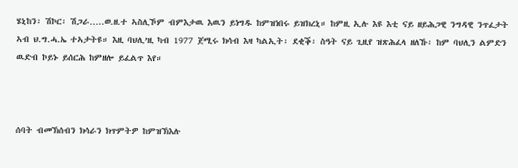ሄኒከን፡ ሽኮር፡ ሽጋራ…..ወ.ዘ.ተ ኣስሊኾም ብምእታዉ እዉን ይነግዱ ከምዝነበሩ ይዝክረኒ። ከምዚ ኢሉ እዩ እቲ ናይ ዘይሕጋዊ ንግዳዊ ንጥፈታት ኣብ ህ.ግ.ሓ.ኤ ተኣታትዩ። እዚ ባህሊ’ዚ ካብ 1977 ጀሚሩ ክሳብ እዛ ካልኢት፡ ደቂቕ፡ ስዓት ናይ ጊዚየ ዝጽሕፈላ ዘለኹ፡ ከም ባህሊን ልምድን  ዉድብ ኮይኑ ይሰርሕ ከምዘሎ ይፈልጥ እየ።



ሰባት ብመኽሰብን ክሳራን ክጥምትዎ ከምዝኽእሉ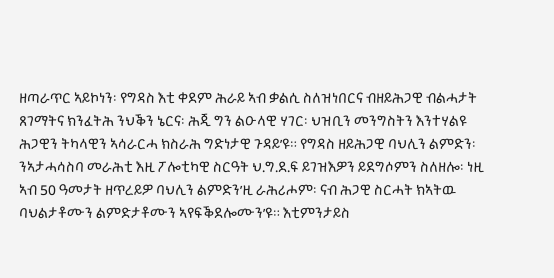ዘጣራጥር ኣይኮነን፡ የግዳስ እቲ ቀደም ሕራይ ኣብ ቃልሲ ስለዝነበርና ብዘይሕጋዊ ብልሓታት ጸገማትና ክንፈትሕ ንህቕን ኔርና፡ ሕጂ ግን ልዑላዊ ሃገር፡ ህዝቢን መንግስትን እንተሃልዩ ሕጋዊን ትካላዊን ኣሳራርሓ ክስራሕ ግድነታዊ ጉዳይ’ዩ። የግዳስ ዘይሕጋዊ ባህሊን ልምድን፡ ንኣታሓሳስባ መራሕቲ እዚ ፖሎቲካዊ ስርዓት ህ.ግ.ደ.ፍ ይገዝእዎን ይደግሶምን ስለዘሎ፡ ነዚ ኣብ 50 ዓመታት ዘጥረይዎ ባህሊን ልምድን’ዚ ራሕሪሖም፡ ናብ ሕጋዊ ስርሓት ክኣትዉ ባህልታቶሙን ልምድታቶሙን ኣየፍቕደሎሙን’ዩ። እቲምንታይስ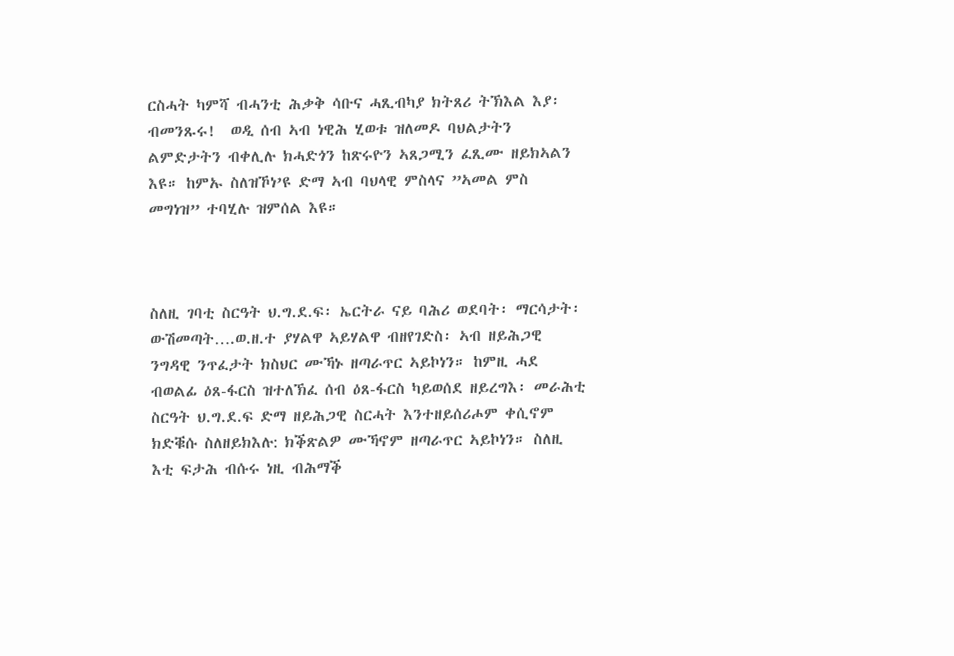ርስሓት ካምሻ ብሓንቲ ሕቃቅ ሳቡና ሓጺብካያ ክትጸሪ ትኽእል እያ፡ ብመንጹሩ!  ወዲ ሰብ ኣብ ነዊሕ ሂወቱ ዝለመዶ ባህልታትን ልምድታትን ብቀሊሉ ክሓድጎን ከጽሩዮን ኣጸጋሚን ፈጺሙ ዘይክኣልን እዩ። ከምኡ ስለዝኾነ’ዩ ድማ ኣብ ባህላዊ ምስላና ”ኣመል ምስ መግነዝ” ተባሂሉ ዝምሰል እዩ።



ስለዚ ገባቲ ስርዓት ህ.ግ.ደ.ፍ፡ ኤርትራ ናይ ባሕሪ ወደባት፡ ማርሳታት፡ ውሽመጣት….ወ.ዘ.ተ ያሃልዋ ኣይሃልዋ ብዘየገድስ፡ ኣብ ዘይሕጋዊ ንግዳዊ ንጥፈታት ክስህር ሙኻኑ ዘጣራጥር ኣይኮነን። ከምዚ ሓደ ብወልፊ ዕጸ-ፋርስ ዝተለኽፈ ሰብ ዕጸ-ፋርስ ካይወሰደ ዘይረግእ፡ መራሕቲ ስርዓት ህ.ግ.ደ.ፍ ድማ ዘይሕጋዊ ስርሓት እንተዘይሰሪሖም ቀሲኖም ክድቑሱ ስለዘይክእሉ: ክቕጽልዎ ሙኻኖም ዘጣራጥር ኣይኮነን። ስለዚ እቲ ፍታሕ ብሱሩ ነዚ ብሕማቕ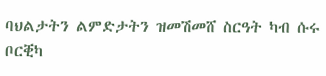ባህልታትን ልምድታትን ዝመሽመሸ ስርዓት ካብ ሱሩ ቦርቒካ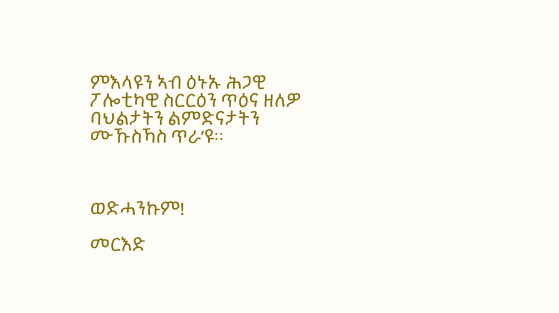ምእላዩን ኣብ ዕኑኡ ሕጋዊ ፖሎቲካዊ ስርርዕን ጥዕና ዘለዎ ባህልታትን ልምድናታትን ሙኹስኻስ ጥራ’ዩ።



ወድሓንኩም!

መርእድ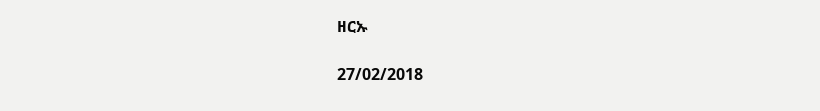ዘርኡ

27/02/2018